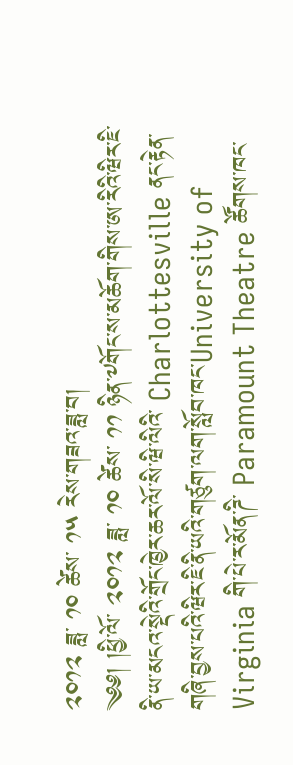༢༠༡༢ ཟླ་ ༡༠ ཚེས་ ༡༥ རེས་གཟའ་ཟླ་བ།
༄༅། །ཕྱི་ལོ་ ༢༠༡༢ ཟླ་ ༡༠ ཚེས་ ༡༡ ཉིན་༸གོང་ས་མཆོག་གིས་ཨ་རིའི་ཝིར་ཇི་ནི་ཡ་མངའ་སྡེའི་གྲོང་ཁྱེར་ཆར་ལོ་སི་ཝི་ལིའི་ Charlottesville ནང་རྟེན་གཞི་བྱས་པའི་ཝིར་ཇི་ནི་ཡའི་གཙུག་ལག་སློབ་ཁང་University of Virginia གི་པེ་ར་མོན་ཌི་ Paramount Theatre ཚོགས་ཁང་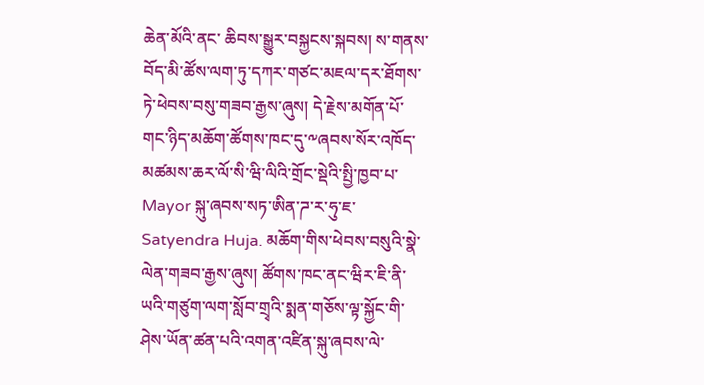ཆེན་མོའི་ནང་ ཆིབས་སྒྱུར་བསྐྱངས་སྐབས། ས་གནས་བོད་མི་ཚོས་ལག་ཏུ་དཀར་གཙང་མཇལ་དར་ཐོགས་ཏེ་ཕེབས་བསུ་གཟབ་རྒྱས་ཞུས། དེ་རྗེས་མགོན་པོ་གང་ཉིད་མཆོག་ཚོགས་ཁང་དུ་༸ཞབས་སོར་འཁོད་མཚམས་ཆར་ལོ་སི་ཝི་ལིའི་གྲོང་སྡེའི་སྤྱི་ཁྱབ་པ་ Mayor སྐུ་ཞབས་སཏ་ཨིན་ཌ་ར་ཧུ་ཇ་ Satyendra Huja. མཆོག་གིས་ཕེབས་བསུའི་སྣེ་ལེན་གཟབ་རྒྱས་ཞུས། ཚོགས་ཁང་ནང་ཝིར་ཇི་ནི་ཡའི་གཙུག་ལག་སློབ་གྲྭའི་སྨན་གཅོས་ལྟ་སྐྱོང་གི་ཤེས་ཡོན་ཚན་པའི་འགན་འཛིན་སྐུ་ཞབས་ལེ་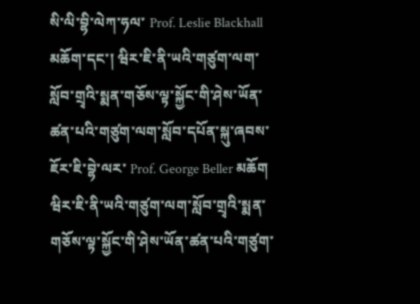སི་ལི་བྷི་ལེཀ་ཧལ་ Prof. Leslie Blackhall
མཆོག་དང་། ཝིར་ཇི་ནི་ཡའི་གཙུག་ལག་སློབ་གྲྭའི་སྨན་གཅོས་ལྟ་སྐྱོང་གི་ཤེས་ཡོན་ཚན་པའི་གཙུག་ལག་སློབ་དཔོན་སྐུ་ཞབས་ཇོར་ཇི་བྷེ་ལར་ Prof. George Beller མཆོག ཝིར་ཇི་ནི་ཡའི་གཙུག་ལག་སློབ་གྲྭའི་སྨན་གཅོས་ལྟ་སྐྱོང་གི་ཤེས་ཡོན་ཚན་པའི་གཙུག་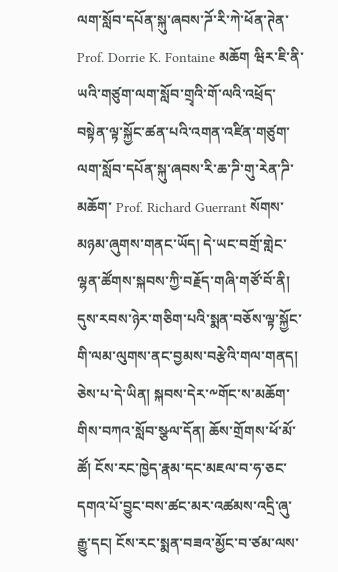ལག་སློབ་དཔོན་སྐུ་ཞབས་ཌོ་རི་ཀེ་ཕོན་ཊེན་ Prof. Dorrie K. Fontaine མཆོག ཝིར་ཇི་ནི་ཡའི་གཙུག་ལག་སློབ་གྲྭའི་གོ་ལའི་འཕྲོད་བསྟེན་ལྟ་སྐྱོང་ཚན་པའི་འགན་འཛིན་གཙུག་ལག་སློབ་དཔོན་སྐུ་ཞབས་རི་ཆ་ཌི་གུ་རེན་ཌི་མཆོག་ Prof. Richard Guerrant སོགས་མཉམ་ཞུགས་གནང་ཡོད། དེ་ཡང་བགྲོ་གླེང་ལྷན་ཚོགས་སྐབས་ཀྱི་བརྗོད་གཞི་གཙོ་བོ་ནི། དུས་རབས་ཉེར་གཅིག་པའི་སྨན་བཅོས་ལྟ་སྐྱོང་གི་ལམ་ལུགས་ནང་བྱམས་བརྩེའི་གལ་གནད། ཅེས་པ་དེ་ཡིན། སྐབས་དེར་༸གོང་ས་མཆོག་གིས་བཀའ་སློབ་སྩལ་དོན། ཆོས་གྲོགས་ཕོ་མོ་ཚོ། ངོས་རང་ཁྱེད་རྣམ་དང་མཇལ་བ་ཧ་ཅང་དགའ་པོ་བྱུང་བས་ཚང་མར་འཚམས་འདྲི་ཞུ་རྒྱུ་དང། ངོས་རང་སྨན་བཟའ་མྱོང་བ་ཙམ་ལས་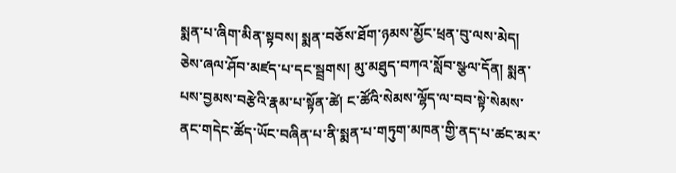སྨན་པ་ཞིག་མིན་སྟབས། སྨན་བཅོས་ཐོག་ཉམས་མྱོང་ཕྲན་བུ་ལས་མེད། ཅེས་ཞལ་ཤོབ་མཛད་པ་དང་སྦྲགས། མུ་མཐུད་བཀའ་སློབ་སྩལ་དོན། སྨན་པས་བྱམས་བརྩེའི་རྣམ་པ་སྟོན་ཚེ། ང་ཚོའི་སེམས་ལྷོད་ལ་བབ་སྟེ་སེམས་ནང་གདེང་ཚོད་ཡོང་བཞིན་པ་ནི་སྨན་པ་གཏུག་མཁན་གྱི་ནད་པ་ཚང་མར་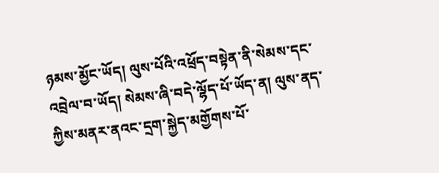ཉམས་མྱོང་ཡོད། ལུས་པོའི་འཕྲོད་བསྟེན་ནི་སེམས་དང་འབྲེལ་བ་ཡོད། སེམས་ཞི་བདེ་ལྷོད་པོ་ཡོད་ན། ལུས་ནད་ཀྱིས་མནར་ནའང་དྲག་སྐྱེད་མགྱོགས་པོ་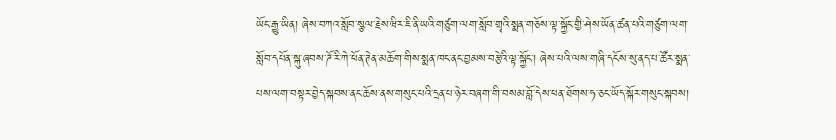ཡོང་རྒྱུ་ཡིན། ཞེས་བཀའ་སློབ་སྩལ་རྗེས་ཝིར་ཇི་ནི་ཡའི་གཙུག་ལག་སློབ་གྲྭའི་སྨན་གཅོས་ལྟ་སྐྱོང་གྱི་ཤེས་ཡོན་ཚན་པའི་གཙུག་ལག་སློབ་དཔོན་སྐུ་ཞབས་ཌོ་རི་ཀེ་ཕོན་ཊེན་མཆོག་གིས་སྨན་ཁང་ནང་བྱམས་བརྩེའི་ལྟ་སྐྱོང་། ཞེས་པའི་ལས་གཞི་དངོས་སུ་ནད་པ་ཚོར་སྨན་པས་ལག་བསྟར་བྱེད་སྐབས་ནང་ཆོས་ནས་གསུང་པའི་དྲན་པ་ཉེར་བཞག་གི་བསམ་བློ་དེས་ཕན་ཐོགས་ཧ་ཅང་ཡོད་སྐོར་གསུང་སྐབས།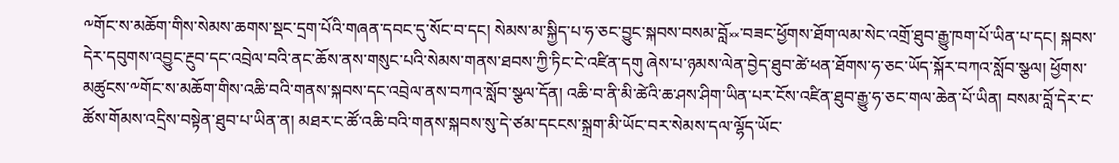༸གོང་ས་མཆོག་གིས་སེམས་ཆགས་སྡང་དྲག་པོའི་གཞན་དབང་དུ་སོང་བ་དང། སེམས་མ་སྐྱིད་པ་ཧ་ཅང་བྱུང་སྐབས་བསམ་བློ༞་བཟང་ཕྱོགས་ཐོག་ལམ་སེང་འགྲོ་ཐུབ་རྒྱུ་ཁག་པོ་ཡིན་པ་དང། སྐབས་དེར་དབུགས་འབྱུང་རྔུབ་དང་འབྲེལ་བའི་ནང་ཆོས་ནས་གསུང་པའི་སེམས་གནས་ཐབས་ཀྱི་ཏིང་ངེ་འཛིན་དགུ ཞེས་པ་ཉམས་ལེན་བྱེད་ཐུབ་ཚེ་ཕན་ཐོགས་ཧ་ཅང་ཡོད་སྐོར་བཀའ་སློབ་སྩལ། ཕྱོགས་མཚུངས་༸གོང་ས་མཆོག་གིས་འཆི་བའི་གནས་སྐབས་དང་འབྲེལ་ནས་བཀའ་སློབ་སྩལ་དོན། འཆི་བ་ནི་མི་ཚེའི་ཆ་ཤས་ཤིག་ཡིན་པར་ངོས་འཛིན་ཐུབ་རྒྱུ་ཧ་ཅང་གལ་ཆེན་པོ་ཡིན། བསམ་བློ་དེར་ང་ཚོས་གོམས་འདྲིས་བསྟེན་ཐུབ་པ་ཡིན་ན། མཐར་ང་ཚོ་འཆི་བའི་གནས་སྐབས་སུ་དེ་ཙམ་དངངས་སྐྲག་མི་ཡོང་བར་སེམས་དལ་ལྷོད་ཡོང་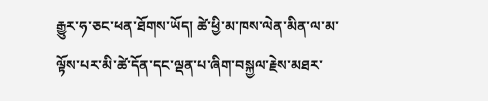རྒྱུར་ཧ་ཅང་ཕན་ཐོགས་ཡོད། ཚེ་ཕྱི་མ་ཁས་ལེན་མིན་ལ་མ་ལྟོས་པར་མི་ཚེ་དོན་དང་ལྡན་པ་ཞིག་བསྐྱལ་རྗེས་མཐར་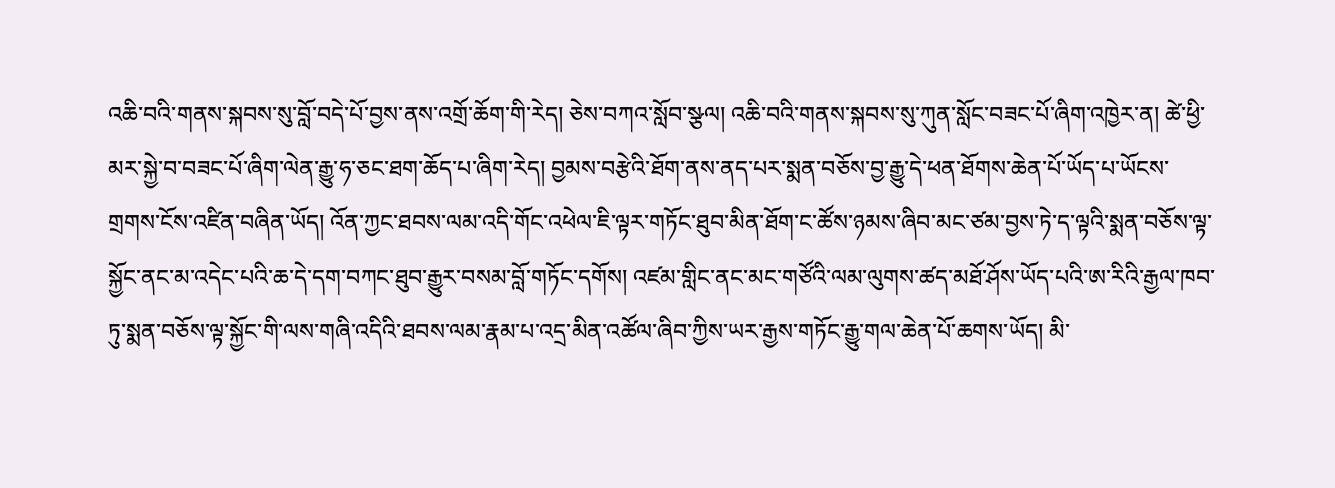འཆི་བའི་གནས་སྐབས་སུ་བློ་བདེ་པོ་བྱས་ནས་འགྲོ་ཆོག་གི་རེད། ཅེས་བཀའ་སློབ་སྩལ། འཆི་བའི་གནས་སྐབས་སུ་ཀུན་སློང་བཟང་པོ་ཞིག་འཁྱེར་ན། ཚེ་ཕྱི་མར་སྐྱེ་བ་བཟང་པོ་ཞིག་ལེན་རྒྱུ་ཧ་ཅང་ཐག་ཆོད་པ་ཞིག་རེད། བྱམས་བརྩེའི་ཐོག་ནས་ནད་པར་སྨན་བཅོས་བྱ་རྒྱུ་དེ་ཕན་ཐོགས་ཆེན་པོ་ཡོད་པ་ཡོངས་གྲགས་ངོས་འཛིན་བཞིན་ཡོད། འོན་ཀྱང་ཐབས་ལམ་འདི་གོང་འཕེལ་ཇི་ལྟར་གཏོང་ཐུབ་མིན་ཐོག་ང་ཚོས་ཉམས་ཞིབ་མང་ཙམ་བྱས་ཏེ་ད་ལྟའི་སྨན་བཅོས་ལྟ་སྐྱོང་ནང་མ་འདེང་པའི་ཆ་དེ་དག་བཀང་ཐུབ་རྒྱུར་བསམ་བློ་གཏོང་དགོས། འཛམ་གླིང་ནང་མང་གཙོའི་ལམ་ལུགས་ཚད་མཐོ་ཤོས་ཡོད་པའི་ཨ་རིའི་རྒྱལ་ཁབ་ཏུ་སྨན་བཅོས་ལྟ་སྐྱོང་གི་ལས་གཞི་འདིའི་ཐབས་ལམ་རྣམ་པ་འདྲ་མིན་འཚོལ་ཞིབ་ཀྱིས་ཡར་རྒྱས་གཏོང་རྒྱུ་གལ་ཆེན་པོ་ཆགས་ཡོད། མི་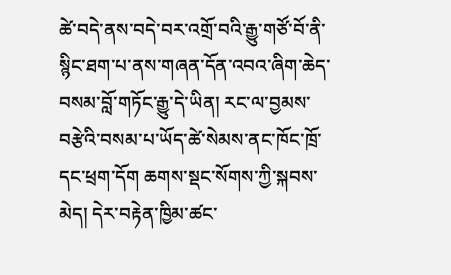ཚེ་བདེ་ནས་བདེ་བར་འགྲོ་བའི་རྒྱུ་གཙོ་བོ་ནི་སྙིང་ཐག་པ་ནས་གཞན་དོན་འབའ་ཞིག་ཆེད་བསམ་བློ་གཏོང་རྒྱུ་དེ་ཡིན། རང་ལ་བྱམས་བརྩེའི་བསམ་པ་ཡོད་ཚེ་སེམས་ནང་ཁོང་ཁྲོ་དང་ཕྲག་དོག ཆགས་སྡང་སོགས་ཀྱི་སྐབས་མེད། དེར་བརྟེན་ཁྱིམ་ཚང་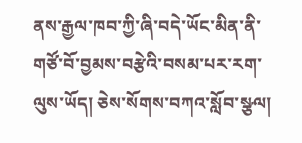ནས་རྒྱལ་ཁབ་ཀྱི་ཞི་བདེ་ཡོང་མིན་ནི་གཙོ་བོ་བྱམས་བརྩེའི་བསམ་པར་རག་ལུས་ཡོད། ཅེས་སོགས་བཀའ་སློབ་སྩལ།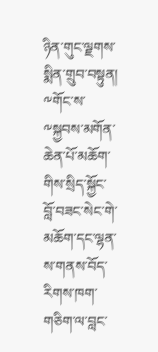ཉིན་གུང་ལྗགས་སྨིན་གྲུབ་བསྟུན། ༸གོང་ས་༸སྐྱབས་མགོན་ཆེན་པོ་མཆོག་གིས་སྲིད་སྐྱོང་བློ་བཟང་སེང་གེ་མཆོག་དང་ལྷན་ས་གནས་བོད་རིགས་ཁག་གཅིག་ལ་བླང་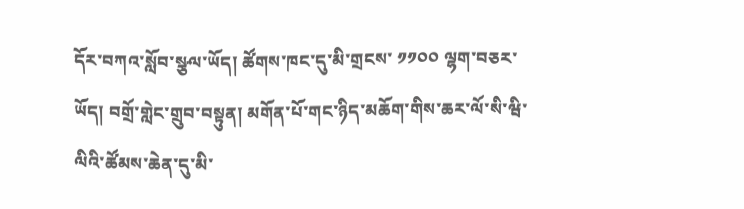དོར་བཀའ་སློབ་སྩལ་ཡོད། ཚོགས་ཁང་དུ་མི་གྲངས་ ༡༡༠༠ ལྷག་བཅར་ཡོད། བགྲོ་གླེང་གྲུབ་བསྟུན། མགོན་པོ་གང་ཉིད་མཆོག་གིས་ཆར་ལོ་སི་ཝི་ལིའི་ཚོམས་ཆེན་དུ་མི་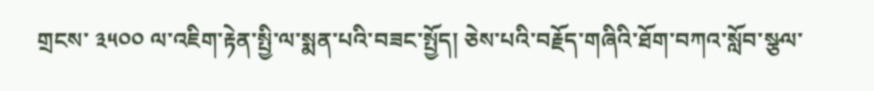གྲངས་ ༣༥༠༠ ལ་འཇིག་རྟེན་སྤྱི་ལ་སྨན་པའི་བཟང་སྤྱོད། ཅེས་པའི་བརྗོད་གཞིའི་ཐོག་བཀའ་སློབ་སྩལ་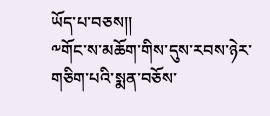ཡོད་པ་བཅས།།
༸གོང་ས་མཆོག་གིས་དུས་རབས་ཉེར་གཅིག་པའི་སྨན་བཅོས་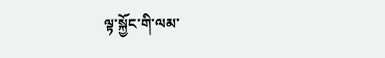ལྟ་སྐྱོང་གི་ལམ་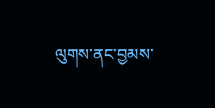ལུགས་ནང་བྱམས་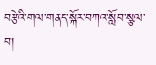བརྩེའི་གལ་གནད་སྐོར་བཀའ་སློབ་སྩལ་བ།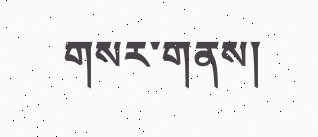གསར་གནས།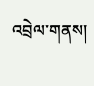འབྲེལ་གནས།